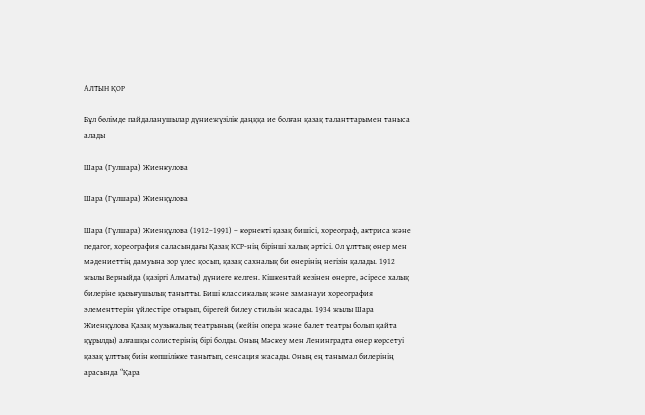АЛТЫН ҚОР

Бұл бөлімде пайдаланушылар дүниежүзілік даңққа ие болған қазақ таланттарымен таныса алады

Шара (Гулшара) Жиенкулова

Шара (Гүлшара) Жиенқұлова

Шара (Гүлшара) Жиенқұлова (1912–1991) – көрнекті қазақ бишісі, хореограф, актриса және педагог, хореография саласындағы Қазақ КСР-нің бірінші халық әртісі. Ол ұлттық өнер мен мәдениеттің дамуына зор үлес қосып, қазақ сахналық би өнерінің негізін қалады. 1912 жылы Верныйда (қазіргі Алматы) дүниеге келген. Кішкентай кезінен өнерге, әсіресе халық билеріне қызығушылық танытты. Биші классикалық және заманауи хореография элементтерін үйлестіре отырып, бірегей билеу стильін жасады. 1934 жылы Шара Жиенқұлова Қазақ музыкалық театрының (кейін опера және балет театры болып қайта құрылды) алғашқы солистерінің бірі болды. Оның Мәскеу мен Ленинградта өнер көрсетуі қазақ ұлттық биін көпшілікке танытып, сенсация жасады. Оның ең танымал билерінің арасында “Қара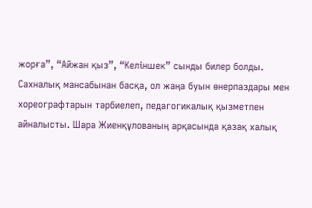жорға”, “Айжан қыз”, “Келіншек” сынды билер болды. Сахналық мансабынан басқа, ол жаңа буын өнерпаздары мен хореографтарын тәрбиелеп, педагогикалық қызметпен айналысты. Шара Жиенқұлованың арқасында қазақ халық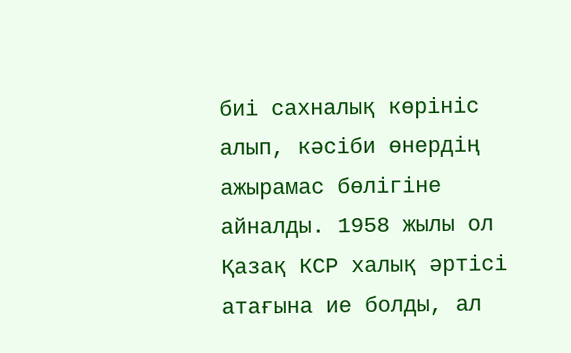биі сахналық көрініс алып, кәсіби өнердің ажырамас бөлігіне айналды. 1958 жылы ол Қазақ КСР халық әртісі атағына ие болды, ал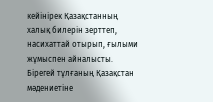кейінірек Қазақстанның халық билерін зерттеп, насихаттай отырып, ғылыми жұмыспен айналысты. Бірегей тұлғаның Қазақстан мәдениетіне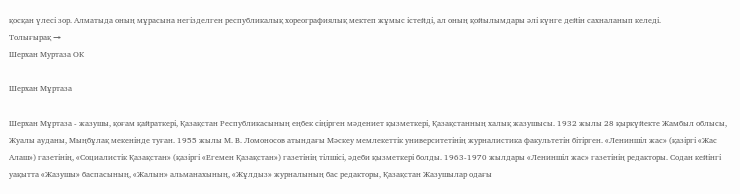қосқан үлесі зор. Алматыда оның мұрасына негізделген республикалық хореографиялық мектеп жұмыс істейді, ал оның қойылымдары әлі күнге дейін сахналанып келеді.
Толығырақ →
Шерхан Муртаза ОК

Шерхан Мұртаза

Шерхан Мұртаза - жазушы, қоғам қайраткері, Қазақстан Республикасының еңбек сіңірген мәдениет қызметкері, Қазақстанның халық жазушысы. 1932 жылы 28 қыркүйекте Жамбыл облысы, Жуалы ауданы, Мыңбұлақ мекенінде туған. 1955 жылы М. В. Ломоносов атындағы Мәскеу мемлекеттік университетінің журналистика факультетін бітірген. «Лениншіл жас» (қазіргі «Жас Алаш») газетінің, «Социалистік Қазақстан» (қазіргі «Егемен Қазақстан») газетінің тілшісі, әдеби қызметкері болды. 1963-1970 жылдары «Лениншіл жас» газетінің редакторы. Содан кейінгі уақытта «Жазушы» баспасының, «Жалын» альманахының, «Жұлдыз» журналының бас редакторы, Қазақстан Жазушылар одағы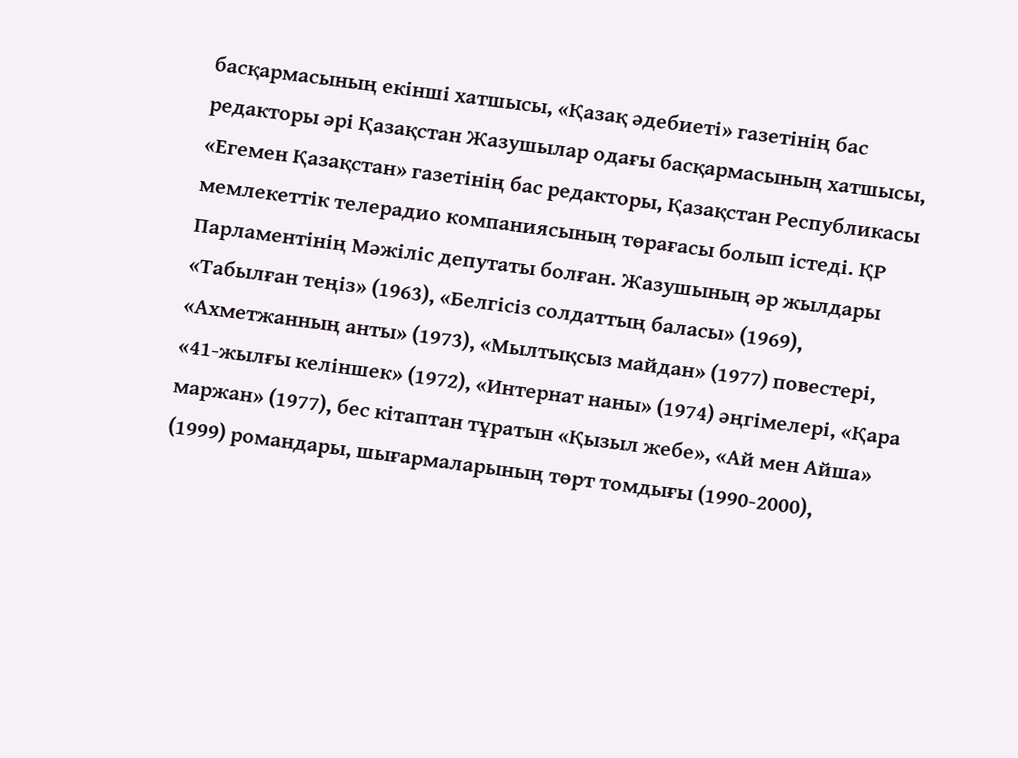басқармасының екінші хатшысы, «Қазақ әдебиеті» газетінің бас редакторы әрі Қазақстан Жазушылар одағы басқармасының хатшысы, «Егемен Қазақстан» газетінің бас редакторы, Қазақстан Республикасы мемлекеттік телерадио компаниясының төрағасы болып істеді. ҚР Парламентінің Мәжіліс депутаты болған. Жазушының әр жылдары «Табылған теңіз» (1963), «Белгісіз солдаттың баласы» (1969), «Ахметжанның анты» (1973), «Мылтықсыз майдан» (1977) повестері, «41-жылғы келіншек» (1972), «Интернат наны» (1974) әңгімелері, «Қара маржан» (1977), бес кітаптан тұратын «Қызыл жебе», «Ай мен Айша» (1999) романдары, шығармаларының төрт томдығы (1990-2000),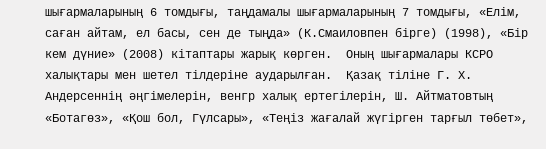шығармаларының 6 томдығы, таңдамалы шығармаларының 7 томдығы, «Елім, саған айтам, ел басы, сен де тыңда» (К.Смаиловпен бірге) (1998), «Бір кем дүние» (2008) кітаптары жарық көрген.  Оның шығармалары КСРО халықтары мен шетел тілдеріне аударылған.  Қазақ тіліне Г. Х. Андерсеннің әңгімелерін, венгр халық ертегілерін, Ш. Айтматовтың «Ботагөз», «Қош бол, Гүлсары», «Теңіз жағалай жүгірген тарғыл төбет»,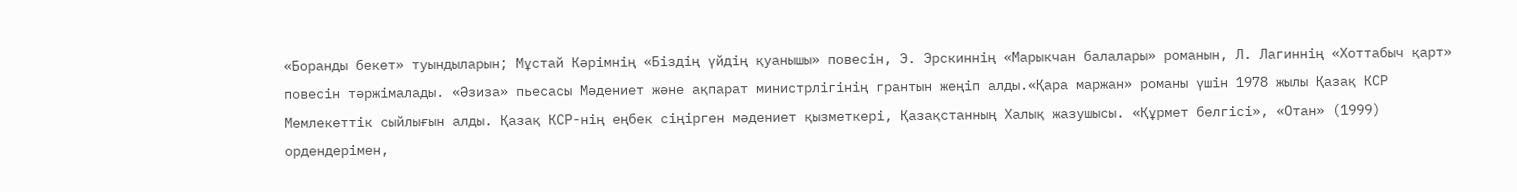«Боранды бекет» туындыларын; Мұстай Кәрімнің «Біздің үйдің қуанышы» повесін, Э. Эрскиннің «Марыкчан балалары» романын, Л. Лагиннің «Хоттабыч қарт» повесін тәржімалады. «Әзиза» пьесасы Мәдениет және ақпарат министрлігінің грантын жеңіп алды.«Қара маржан» романы үшін 1978 жылы Қазақ КСР Мемлекеттік сыйлығын алды. Қазақ КСР-нің еңбек сіңірген мәдениет қызметкері, Қазақстанның Халық жазушысы. «Құрмет белгісі», «Отан» (1999) ордендерімен,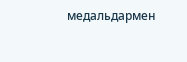медальдармен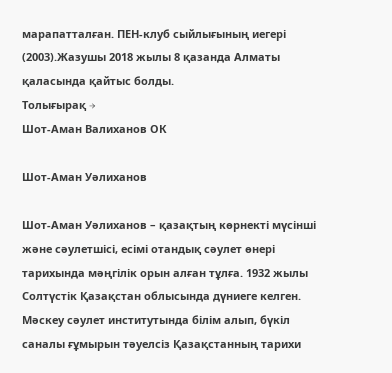марапатталған. ПЕН-клуб сыйлығының иегері (2003).Жазушы 2018 жылы 8 қазанда Алматы қаласында қайтыс болды.
Толығырақ →
Шот-Аман Валиханов ОК

Шот-Аман Уәлиханов

Шот-Аман Уәлиханов – қазақтың көрнекті мүсінші және сәулетшісі, есімі отандық сәулет өнері тарихында мәңгілік орын алған тұлға. 1932 жылы Солтүстік Қазақстан облысында дүниеге келген. Мәскеу сәулет институтында білім алып, бүкіл саналы ғұмырын тәуелсіз Қазақстанның тарихи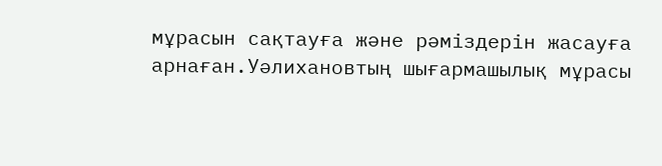мұрасын сақтауға және рәміздерін жасауға арнаған.Уәлихановтың шығармашылық мұрасы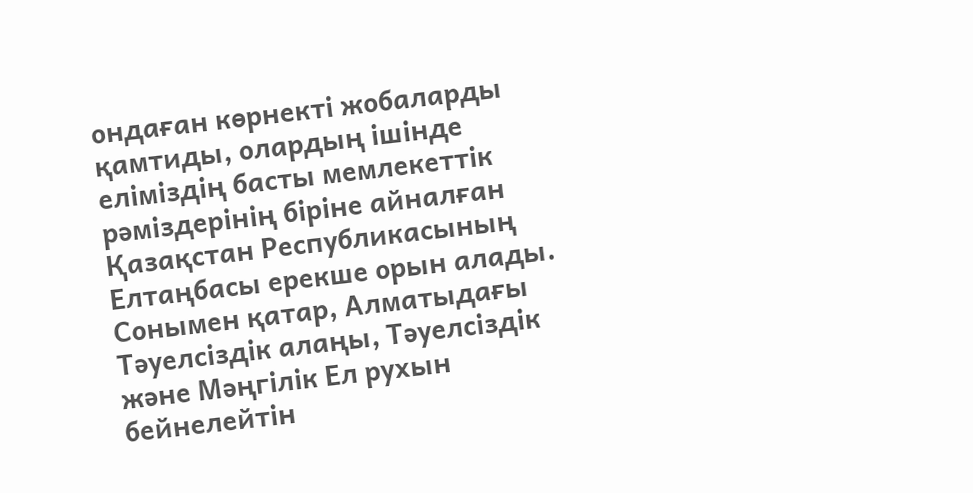ондаған көрнекті жобаларды қамтиды, олардың ішінде еліміздің басты мемлекеттік рәміздерінің біріне айналған Қазақстан Республикасының Елтаңбасы ерекше орын алады. Сонымен қатар, Алматыдағы Тәуелсіздік алаңы, Тәуелсіздік және Мәңгілік Ел рухын бейнелейтін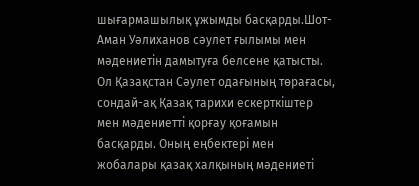шығармашылық ұжымды басқарды.Шот-Аман Уәлиханов сәулет ғылымы мен мәдениетін дамытуға белсене қатысты. Ол Қазақстан Сәулет одағының төрағасы, сондай-ақ Қазақ тарихи ескерткіштер мен мәдениетті қорғау қоғамын басқарды. Оның еңбектері мен жобалары қазақ халқының мәдениеті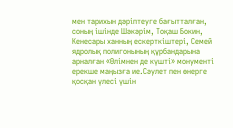мен тарихын дәріптеуге бағытталған, соның ішінде Шәкәрім, Тоқаш Бокин, Кенесары ханның ескерткіштері, Семей ядролық полигонының құрбандарына арналған «Өлімнен де күшті» монументі ерекше маңызға ие.Сәулет пен өнерге қосқан үлесі үшін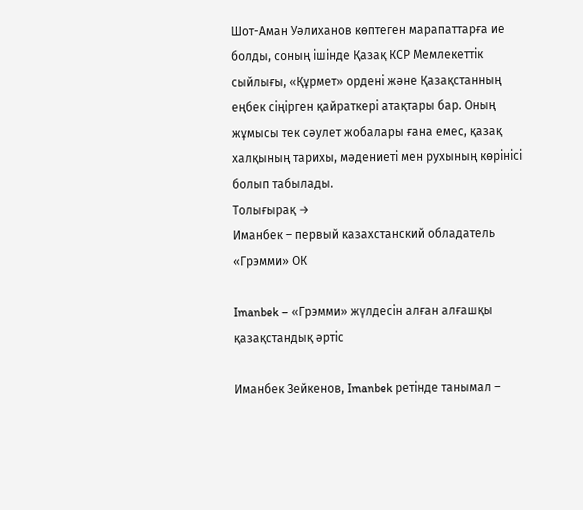Шот-Аман Уәлиханов көптеген марапаттарға ие болды, соның ішінде Қазақ КСР Мемлекеттік сыйлығы, «Құрмет» ордені және Қазақстанның еңбек сіңірген қайраткері атақтары бар. Оның жұмысы тек сәулет жобалары ғана емес, қазақ халқының тарихы, мәдениеті мен рухының көрінісі болып табылады.
Толығырақ →
Иманбек – первый казахстанский обладатель «Грэмми» ОК

Imanbek – «Грэмми» жүлдесін алған алғашқы қазақстандық әртіс

Иманбек Зейкенов, Imanbek ретінде танымал –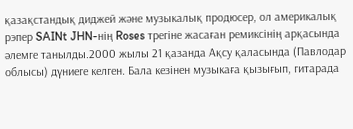қазақстандық диджей және музыкалық продюсер, ол америкалық рэпер SAINt JHN-нің Roses трегіне жасаған ремиксінің арқасында әлемге танылды.2000 жылы 21 қазанда Ақсу қаласында (Павлодар облысы) дүниеге келген. Бала кезінен музыкаға қызығып, гитарада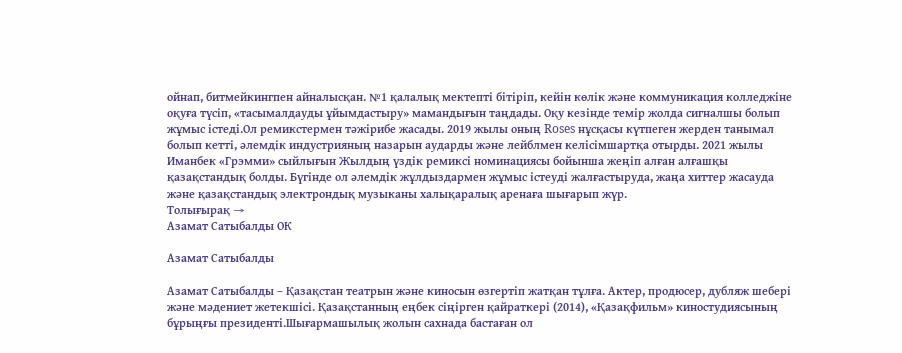ойнап, битмейкингпен айналысқан. №1 қалалық мектепті бітіріп, кейін көлік және коммуникация колледжіне оқуға түсіп, «тасымалдауды ұйымдастыру» мамандығын таңдады. Оқу кезінде темір жолда сигналшы болып жұмыс істеді.Ол ремикстермен тәжірибе жасады. 2019 жылы оның Roses нұсқасы күтпеген жерден танымал болып кетті, әлемдік индустрияның назарын аударды және лейблмен келісімшартқа отырды. 2021 жылы Иманбек «Грэмми» сыйлығын Жылдың үздік ремиксі номинациясы бойынша жеңіп алған алғашқы қазақстандық болды. Бүгінде ол әлемдік жұлдыздармен жұмыс істеуді жалғастыруда, жаңа хиттер жасауда және қазақстандық электрондық музыканы халықаралық аренаға шығарып жүр.
Толығырақ →
Азамат Сатыбалды ОК

Азамат Сатыбалды

Aзамат Сатыбалды – Қазақстан театрын және киносын өзгертіп жатқан тұлға. Актер, продюсер, дубляж шебері және мәдениет жетекшісі. Қазақстанның еңбек сіңірген қайраткері (2014), «Қазақфильм» киностудиясының бұрыңғы президенті.Шығармашылық жолын сахнада бастаған ол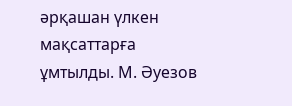әрқашан үлкен мақсаттарға ұмтылды. М. Әуезов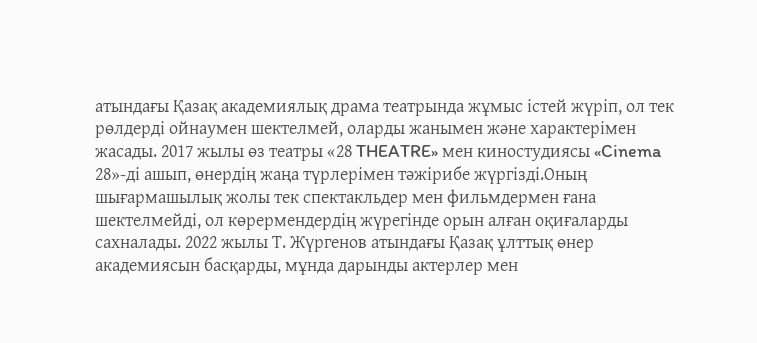атындағы Қазақ академиялық драма театрында жұмыс істей жүріп, ол тек рөлдерді ойнаумен шектелмей, оларды жанымен және характерімен жасады. 2017 жылы өз театры «28 THEATRE» мен киностудиясы «Cinema 28»-ді ашып, өнердің жаңа түрлерімен тәжірибе жүргізді.Оның шығармашылық жолы тек спектакльдер мен фильмдермен ғана шектелмейді, ол көрермендердің жүрегінде орын алған оқиғаларды сахналады. 2022 жылы Т. Жүргенов атындағы Қазақ ұлттық өнер академиясын басқарды, мұнда дарынды актерлер мен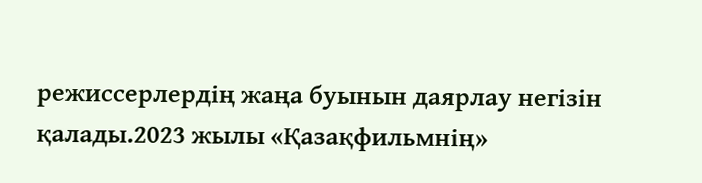режиссерлердің жаңа буынын даярлау негізін қалады.2023 жылы «Қазақфильмнің»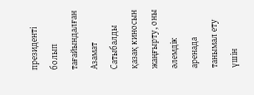президенті болып тағайындалған Азамат Сатыбалды қазақ киносын жаңғырту, оны әлемдік аренада танымал ету үшін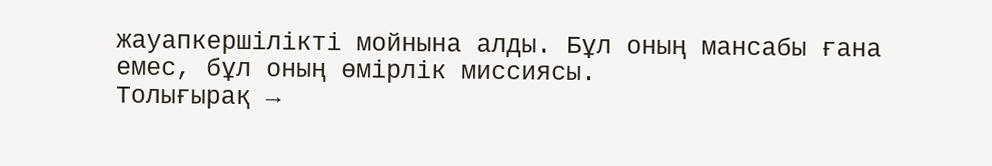жауапкершілікті мойнына алды. Бұл оның мансабы ғана емес, бұл оның өмірлік миссиясы.
Толығырақ →